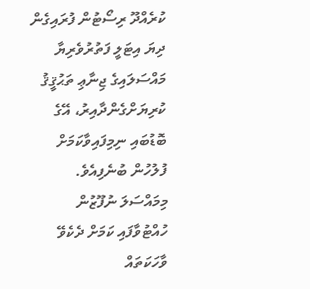ކުރެއްދޫ ރިސޯޓުން ފުރައިގެން ދިޔަ އިޓަލީ ފަތުރުވެރިޔާ މައްސަލައިގެ ޖިނާޢި ތަޙުޤީޤު ކުރިޔަށްގެންދާއިރު، އޭގެ ބޮޑުބައި ނިމިފައިވާކަމަށް ފުލުހުން ބުނެފިއެވެ.
މިމައްސަލަ ނުފޫޒުން ހުއްޓުވާފައި ކަމަށް ދެކެވޭ ވާހަކަތައް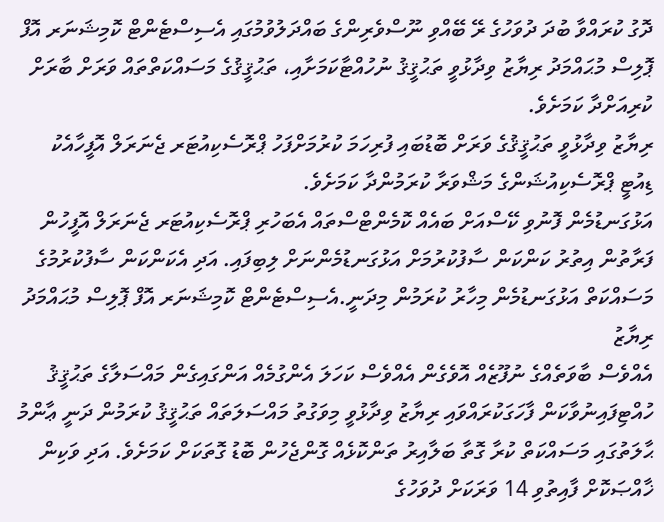ދޮގު ކުރައްވާ ބުދަ ދުވަހުގެ ރޭ ބޭއްވި ނޫސްވެރިންގެ ބައްދަލުވުމުގައި އެސިސްޓެންޓް ކޮމިޝަނަރ އޮފް ޕޮލިސް މުޙައްމަދު ރިޔާޒު ވިދާޅުވީ ތަޙުޤީޤު ނުހުއްޓާކަމަށާއި، ތަޙުޤީޤުގެ މަސައްކަތްތައް ވަރަށް ބާރަށް ކުރިއަށްދާ ކަމަށެވެ.
ރިޔާޒު ވިދާޅުވީ ތަޙުޤީޤުގެ ވަރަށް ބޮޑުބައި ފުރިހަމަ ކުރުމަށްފަހު ޕްރޮސެކިއުޓަރ ޖެނަރަލް އޮފީހާއެކު ޑިއުޓީ ޕްރޮސެކިއުޝަންގެ މަޝްވަރާ ކުރަމުންދާ ކަމަށެވެ.
އަޅުގަނޑުމެން ފޮނުވި ކޭސްއަށް ބައެއް ކޮމެންޓްސްތައް އެބަހުރި ޕްރޮސެކިއުޓަރ ޖެނަރަލް އޮފީހުން ފަރާތުން އިތުރު ކަންކަން ސާފުކުރުމަށް އަޅުގަނޑުމެންނަށް ލިބިފައި. އަދި އެކަންކަން ސާފުކުރުމުގެ މަސައްކަތް އަޅުގަނޑުމެން މިހާރު ކުރަމުން މިދަނީ.އެސިސްޓެންޓް ކޮމިޝަނަރ އޮފް ޕޮލިސް މުޙައްމަދު ރިޔާޒު
އެއްވެސް ބާވަތެއްގެ ނުފޫޒެއް އޮވެގެން އެއްވެސް ކަހަލަ އެންގުމެއް އަންގައިގެން މައްސަލާގެ ތަޙުޤީޤު ހުއްޓިފައިނުވާކަން ފާހަގަކުރައްވައި ރިޔާޒު ވިދާޅުވީ މިވަގުތު މައްސަލަތައް ތަޙުޤީޤު ކުރަމުން ދަނީ ޢާންމު ޙާލަތުގައި މަސައްކަތް ކުރާ ގޮތާ ބަލާއިރު ތަންކޮޅެއް ގޮންޖެހުން ބޮޑު ގޮތަކަށް ކަމަށެވެ. އަދި ވަކިން ޚާއްޞަކޮށް ފާއިތުވި 14 ވަރަކަށް ދުވަހުގެ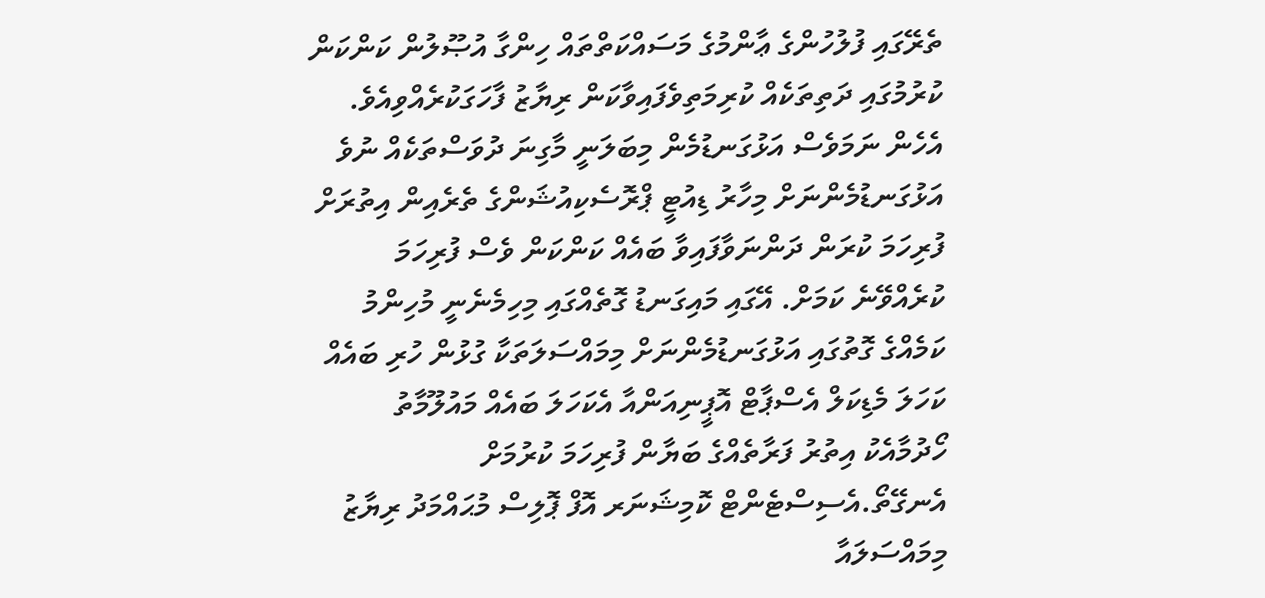ތެރޭގައި ފުލުހުންގެ ޢާންމުގެ މަސައްކަތްތައް ހިންގާ އުޞޫލުން ކަންކަން ކުރުމުގައި ދަތިތަކެއް ކުރިމަތިވެފައިވާކަން ރިޔާޒު ފާހަގަކުރެއްވިއެވެ.
އެހެން ނަމަވެސް އަޅުގަނޑުމެން މިބަލަނީ މާގިނަ ދުވަސްތަކެއް ނުވެ އަޅުގަނޑުމެންނަށް މިހާރު ޑިއުޓީ ޕްރޮސެކިއުޝަންގެ ތެރެއިން އިތުރަށް ފުރިހަމަ ކުރަން ދަންނަވާފައިވާ ބައެއް ކަންކަން ވެސް ފުރިހަމަ ކުރެއްވޭނެ ކަމަށް. އޭގައި މައިގަނޑު ގޮތެއްގައި މިހިމެނެނީ މުހިންމު ކަމެއްގެ ގޮތުގައި އަޅުގަނޑުމެންނަށް މިމައްސަލަތަކާ ގުޅުން ހުރި ބައެއް ކަހަލަ މެޑިކަލް އެސްޕާޓް އޮޕީނިއަންއާ އެކަހަލަ ބައެއް މައުލޫމާތު ހޯދުމާއެކު އިތުރު ފަރާތެއްގެ ބަޔާން ފުރިހަމަ ކުރުމަށް އެނގޭތޯ.އެސިސްޓެންޓް ކޮމިޝަނަރ އޮފް ޕޮލިސް މުޙައްމަދު ރިޔާޒު
މިމައްސަލައާ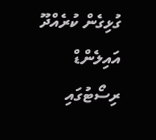ގުޅިގެން ކުރެއްދޫ އައިލެންޑް ރިސޯޓުގައި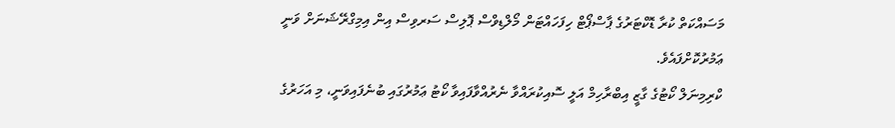މަސައްކަތް ކުރާ ޑޮކްޓަރުގެ ޕާސްޕޯޓް ހިފަހައްޓަން މޯލްޑިވްސް ޕޮލިސް ސަރވިސް އިން އިމިގްރޭޝަނަށް ވަނީ ޢަމުރުކޮށްފައެވެ.
ކްރިމިނަލް ކޯޓުގެ ގާޒީ އިބްރާހިމް އަލީ ސޮއިކުރައްވާ ނެރުއްވާފައިވާ ކޯޓު ޢަމުރުގައި ބުނެފައިވަނީ، މި އަހަރުގެ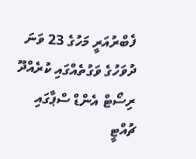ފެބްރުއަރީ މަހުގެ 23 ވަނަ ދުވަހުގެ ވަގުތެއްގައި ކުރެއްދޫ ރިސޯޓް އެންޑް ސްޕާގައި ޗުއްޓީ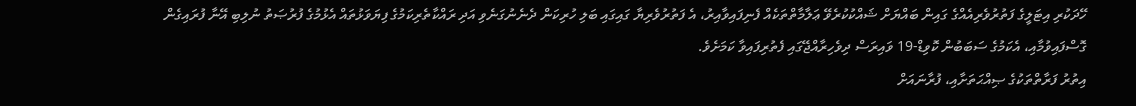ހޭދަކުރި އިޓަލީގެ ފަތުރުވެރިއެއްގެ ގައިން ބައްޔަށް ޝައްކުކުރެވޭ ޢަލާމާތްތަކެއް ފެނިފައިވާއިރު، އެ ފަތުރުވެރިޔާ ގައިގައި ބަލި ހުރިކަން ދެނެނުގަނެވި އަދި ރައްކާތެރިކަމުގެ ފިޔަވަޅުތައް އެޅުމުގެ ފުރުޞަތު ނުލިބި އޭނާ ފުރައިގެން ގޮސްފައިވުމާއި، އެކަމުގެ ސަބަބުން ކޮވިޑް-19 ވައިރަސް ދިވެހިރާއްޖޭގައި ފެތުރިފައިވާ ކަމަށެވެ.
އިތުރު ފަރާތްތަކުގެ ޞިއްޙަތަށާއި، ފުރާނައަށް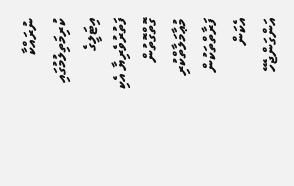ނުރައްކާ ކުރިމަތިލުމުގައި އިޓަލީގެ ފަތުރުވެރިޔާ އެކި ގޮތްގޮތުން މުޢާމަލާތްކުރި ފަރާތްތަކުން އެކަން އަންގަންޖެހޭ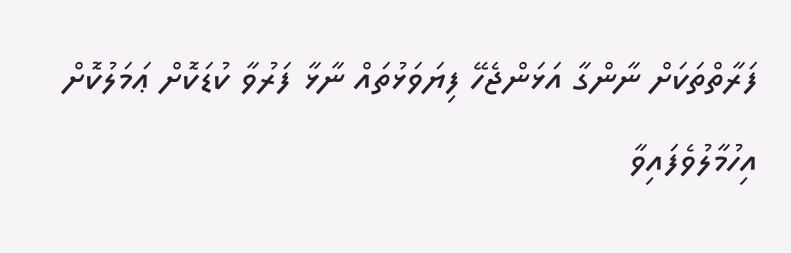ފަރާތްތަކަށް ނާންގާ އަޅަންޖެހޭ ފިޔަވަޅުތައް ނާޅާ ފަރުވާ ކުޑަކޮށް ޢަމަލުކޮށް އިހުމާލުވެފައިވާ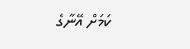ކަމަށް އޭނާގެ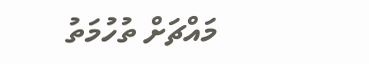މައްޗަށް ތުހުމަތު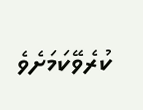ކުރެވޭކަމަށެވެ